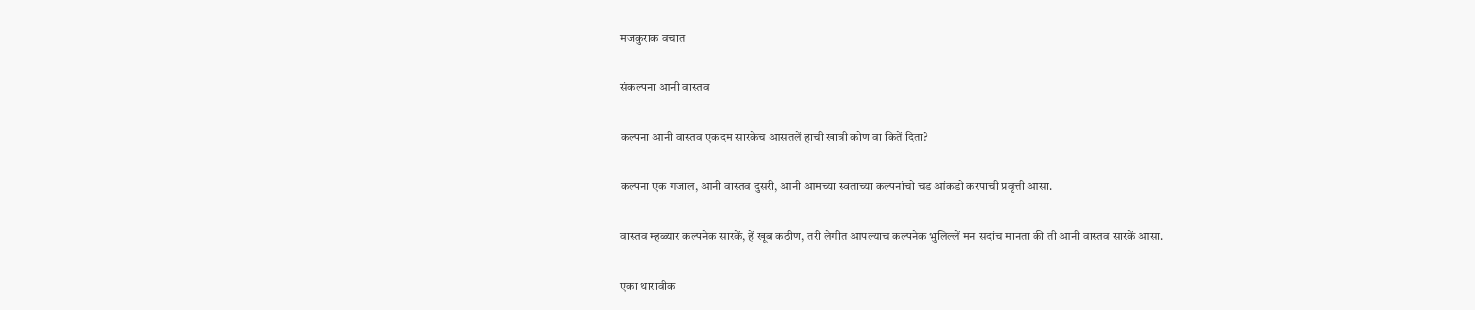मजकुराक वचात

संकल्पना आनी वास्तव

कल्पना आनी वास्तव एकदम सारकेच आसतलें हाची खात्री कोण वा कितें दिता?

कल्पना एक गजाल, आनी वास्तव दुसरी, आनी आमच्या स्वताच्या कल्पनांचो चड आंकडो करपाची प्रवृत्ती आसा.

वास्तव म्हळ्यार कल्पनेक सारकें, हें खूब कठीण, तरी लेगीत आपल्याच कल्पनेक भुलिल्लें मन सदांच मानता की ती आनी वास्तव सारकें आसा.

एका थारावीक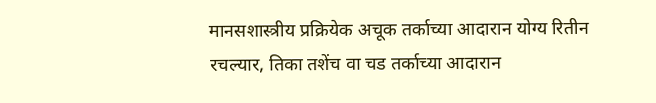मानसशास्त्रीय प्रक्रियेक अचूक तर्काच्या आदारान योग्य रितीन रचल्यार, तिका तशेंच वा चड तर्काच्या आदारान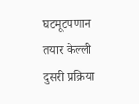घटमूटपणान तयार केल्ली दुसरी प्रक्रिया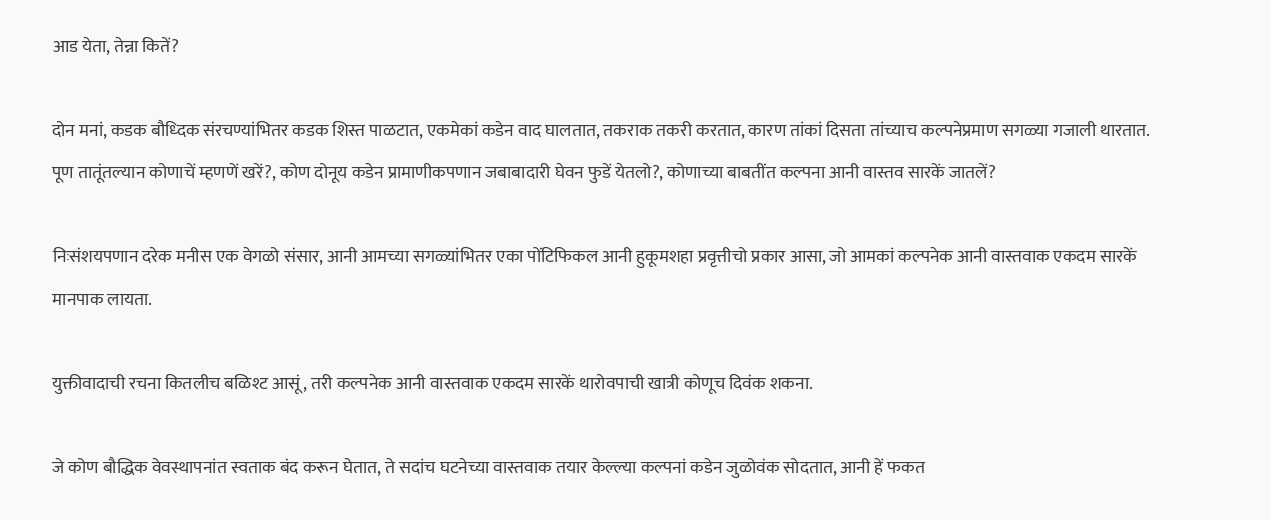आड येता, तेन्ना कितें?

दोन मनां, कडक बौध्दिक संरचण्यांभितर कडक शिस्त पाळटात, एकमेकां कडेन वाद घालतात, तकराक तकरी करतात, कारण तांकां दिसता तांच्याच कल्पनेप्रमाण सगळ्या गजाली थारतात. पूण तातूंतल्यान कोणाचें म्हणणें खरें?, कोण दोनूय कडेन प्रामाणीकपणान जबाबादारी घेवन फुडें येतलो?, कोणाच्या बाबतींत कल्पना आनी वास्तव सारकें जातलें?

निःसंशयपणान दरेक मनीस एक वेगळो संसार, आनी आमच्या सगळ्यांभितर एका पोंटिफिकल आनी हुकूमशहा प्रवृत्तीचो प्रकार आसा, जो आमकां कल्पनेक आनी वास्तवाक एकदम सारकें मानपाक लायता.

युक्तीवादाची रचना कितलीच बळिश्ट आसूं, तरी कल्पनेक आनी वास्तवाक एकदम सारकें थारोवपाची खात्री कोणूच दिवंक शकना.

जे कोण बौद्धिक वेवस्थापनांत स्वताक बंद करून घेतात, ते सदांच घटनेच्या वास्तवाक तयार केल्ल्या कल्पनां कडेन जुळोवंक सोदतात, आनी हें फकत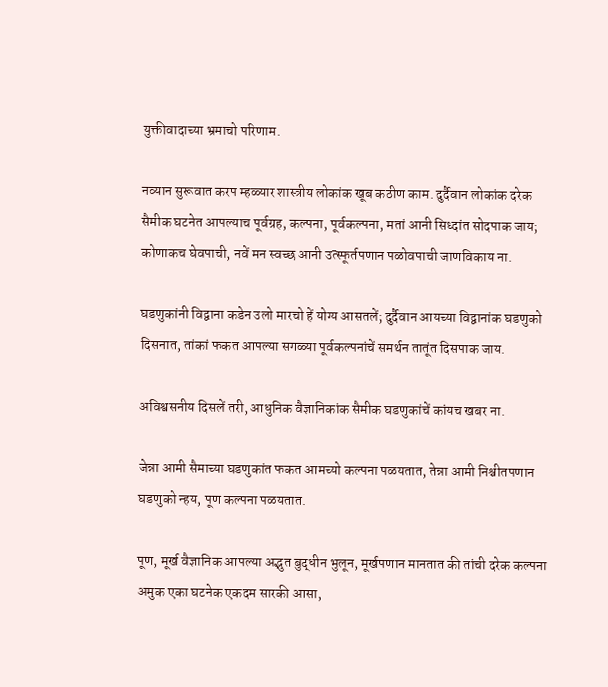युक्तीवादाच्या भ्रमाचो परिणाम.

नव्यान सुरूवात करप म्हळ्यार शास्त्रीय लोकांक खूब कठीण काम. दुर्दैवान लोकांक दरेक सैमीक घटनेत आपल्याच पूर्वग्रह, कल्पना, पूर्वकल्पना, मतां आनी सिध्दांत सोदपाक जाय; कोणाकच घेवपाची, नवें मन स्वच्छ आनी उत्स्फूर्तपणान पळोवपाची जाणविकाय ना.

घडणुकांनी विद्वाना कडेन उलो मारचो हें योग्य आसतलें; दुर्दैवान आयच्या विद्वानांक घडणुको दिसनात, तांकां फकत आपल्या सगळ्या पूर्वकल्पनांचें समर्थन तातूंत दिसपाक जाय.

अविश्वसनीय दिसलें तरी, आधुनिक वैज्ञानिकांक सैमीक घडणुकांचें कांयच खबर ना.

जेन्ना आमी सैमाच्या घडणुकांत फकत आमच्यो कल्पना पळयतात, तेन्ना आमी निश्चीतपणान घडणुको न्हय, पूण कल्पना पळयतात.

पूण, मूर्ख वैज्ञानिक आपल्या अद्भुत बुद्धीन भुलून, मूर्खपणान मानतात की तांची दरेक कल्पना अमुक एका घटनेक एकदम सारकी आसा,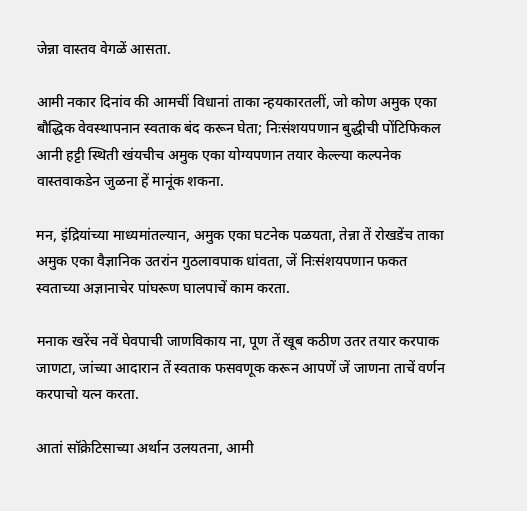जेन्ना वास्तव वेगळें आसता.

आमी नकार दिनांव की आमचीं विधानां ताका न्हयकारतलीं, जो कोण अमुक एका बौद्धिक वेवस्थापनान स्वताक बंद करून घेता; निःसंशयपणान बुद्धीची पोंटिफिकल आनी हट्टी स्थिती खंयचीच अमुक एका योग्यपणान तयार केल्ल्या कल्पनेक वास्तवाकडेन जुळना हें मानूंक शकना.

मन, इंद्रियांच्या माध्यमांतल्यान, अमुक एका घटनेक पळयता, तेन्ना तें रोखडेंच ताका अमुक एका वैज्ञानिक उतरांन गुठलावपाक धांवता, जें निःसंशयपणान फकत स्वताच्या अज्ञानाचेर पांघरूण घालपाचें काम करता.

मनाक खरेंच नवें घेवपाची जाणविकाय ना, पूण तें खूब कठीण उतर तयार करपाक जाणटा, जांच्या आदारान तें स्वताक फसवणूक करून आपणें जें जाणना ताचें वर्णन करपाचो यत्न करता.

आतां सॉक्रेटिसाच्या अर्थान उलयतना, आमी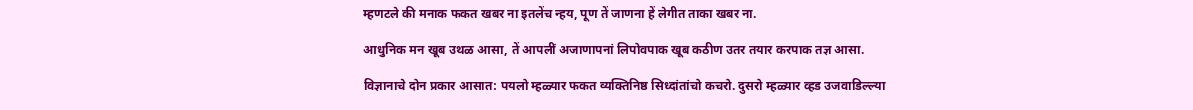म्हणटले की मनाक फकत खबर ना इतलेंच न्हय, पूण तें जाणना हें लेगीत ताका खबर ना.

आधुनिक मन खूब उथळ आसा, तें आपलीं अजाणापनां लिपोवपाक खूब कठीण उतर तयार करपाक तज्ञ आसा.

विज्ञानाचे दोन प्रकार आसात: पयलो म्हळ्यार फकत व्यक्तिनिष्ठ सिध्दांतांचो कचरो. दुसरो म्हळ्यार व्हड उजवाडिल्ल्या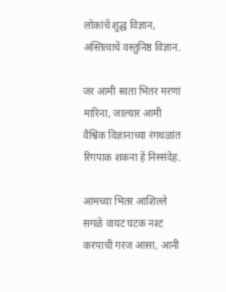लोकांचें शुद्ध विज्ञान, अस्तित्वाचें वस्तुनिष्ठ विज्ञान.

जर आमी स्वता भितर मरणां मारिना, जाल्यार आमी वैश्विक विज्ञानाच्या रंगथळांत रिगपाक शकना हें निस्संदेह.

आमच्या भितर आशिल्ले सगळे वायट घटक नश्ट करपाची गरज आसा, आनी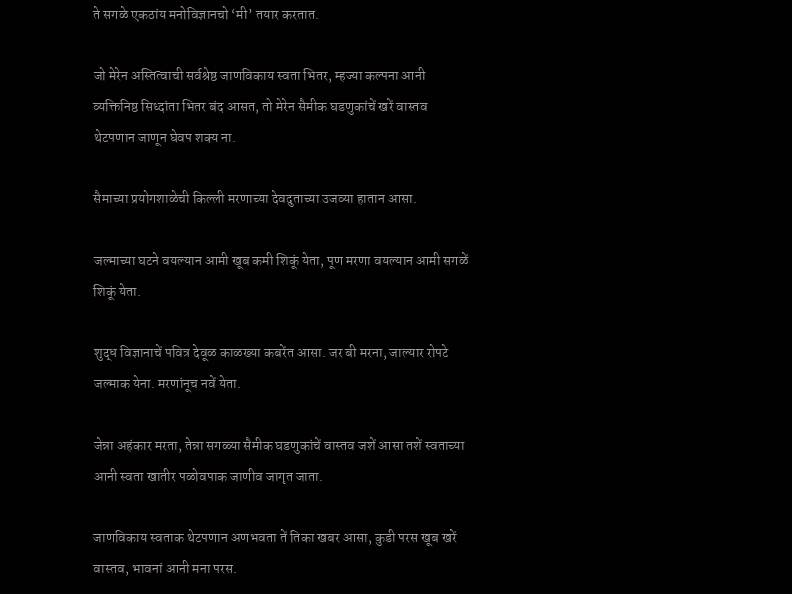ते सगळे एकठांय मनोविज्ञानचो ‘मी’ तयार करतात.

जो मेरेन अस्तित्वाची सर्वश्रेष्ठ जाणविकाय स्वता भितर, म्हज्या कल्पना आनी व्यक्तिनिष्ठ सिध्दांता भितर बंद आसत, तो मेरेन सैमीक घडणुकांचें खरें वास्तव थेटपणान जाणून घेवप शक्य ना.

सैमाच्या प्रयोगशाळेची किल्ली मरणाच्या देवदुताच्या उजव्या हातान आसा.

जल्माच्या घटने वयल्यान आमी खूब कमी शिकूं येता, पूण मरणा वयल्यान आमी सगळें शिकूं येता.

शुद्ध विज्ञानाचें पवित्र देवूळ काळख्या कबरेंत आसा. जर बी मरना, जाल्यार रोपटे जल्माक येना. मरणांनूच नवें येता.

जेन्ना अहंकार मरता, तेन्ना सगळ्या सैमीक घडणुकांचें वास्तव जशें आसा तशें स्वताच्या आनी स्वता खातीर पळोवपाक जाणीव जागृत जाता.

जाणविकाय स्वताक थेटपणान अणभवता तें तिका खबर आसा, कुडी परस खूब खरें वास्तव, भावनां आनी मना परस.